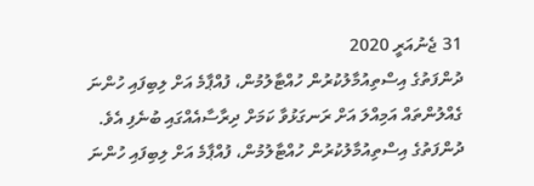31 ޖެނުއަރީ 2020
ދުންފަތުގެ އިސްތިއުމާލުކުރުން ހުއްޓާލުމުން، ފުއްޕާމެ އަށް ލިބިފައި ހުންނަ ގެއްލުންތައް އަމިއްލަ އަށް ރަނގަޅުވާ ކަމަށް ދިރާސާއެއްގައި ބުނެފި އެވެ.
ދުންފަތުގެ އިސްތިއުމާލުކުރުން ހުއްޓާލުމުން، ފުއްޕާމެ އަށް ލިބިފައި ހުންނަ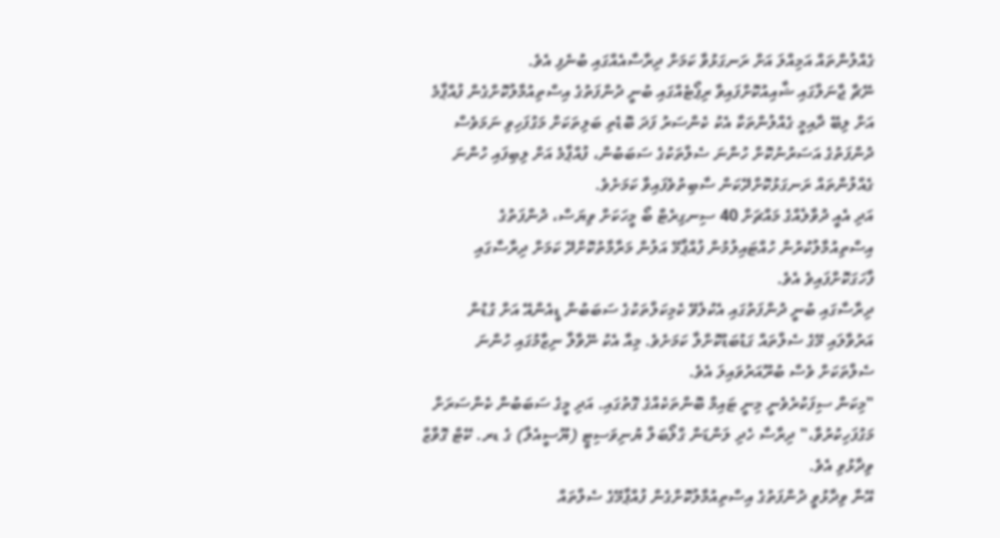ގެއްލުންތައް އަމިއްލަ އަށް ރަނގަޅުވާ ކަމަށް ދިރާސާއެއްގައި ބުނެފި އެވެ.
ނޭޗާ ޖާނަލްގައި ޝާއިއުކޮށްފައިވާ ރިޕޯޓެއްގައި ބުނީ ދުންފަތުގެ އިސްތިއުމާލުކޮށްގެން ފުއްޕާމެ އަށް ލިބޭ ދާއިމީ ގެއްލުންތަކާ އެކު ކެންސަރު ފަދަ ބޮޑެތި ބަލިތަކަށް މަގުފަހިވި ނަމަވެސް ދުންފަތުގެ އަސަރުނުކޮށް ހުންނަ ސެލްތަކުގެ ސަބަބުން، ފުއްޕާމެ އަށް ލިބިފައި ހުންނަ ގެއްލުންތައް ރަނގަޅުކޮށްދޭކަން ސާބިތުވެފައިވާ ކަމަށެވެ.
އަދި އެއީ ދުވާލެއްގެ މައްޗަށް 40 ސިނގިރެޓް ބޯ މީހަކަށް ވިޔަސް، ދުންފަތުގެ އިސްތިއުމާލުކުރުން ހުއްޓައިލުމުން ފުއްޕާމޭ އަލުން މަރާމާތުކޮށްދޭ ކަމަށް ދިރާސާގައި ފާހަގަކޮށްފައިވެ އެވެ.
ދިރާސާގައި ބުނީ ދުންފަތުގައި އެކުލެވޭ ކެމިކަލްތަކުގެ ސަބަބުން ޑީއެންއޭ އަށް ގުޑުން އަރުވާލައި މޭގެ ސެލްތައް ގަޑުބަޑުކޮށްލާ ކަމަށެވެ. މިއާ އެކު ނޭވާލާ ނިޒާމުގައި ހުންނަ ސެލްތަކަށް ވެސް ބުރޫއަރުވައިލަ އެވެ.
"މިކަން ސިފަކުރެވެނީ މިނީ ޓައިމް ބޮންތަކެއްގެ ގޮތުގައި. އަދި މީގެ ސަބަބުން ކެންސަރަށް މަގުފަހިކުރުވާ،" ދިރާސާ ހެދި ލަންޑަން ގްލޯބަލް ޔުނިވަސިޓީ (ޔޫސީއެލް) ގެ ޑރ. ކޭޓް ގޮވާޒް ވިދާޅުވި އެވެ.
އޭނާ ވިދާޅުވީ ދުންފަތުގެ އިސްތިއުމާލުކޮށްގެން ފުއްޕާމޭގެ ސެލްތައް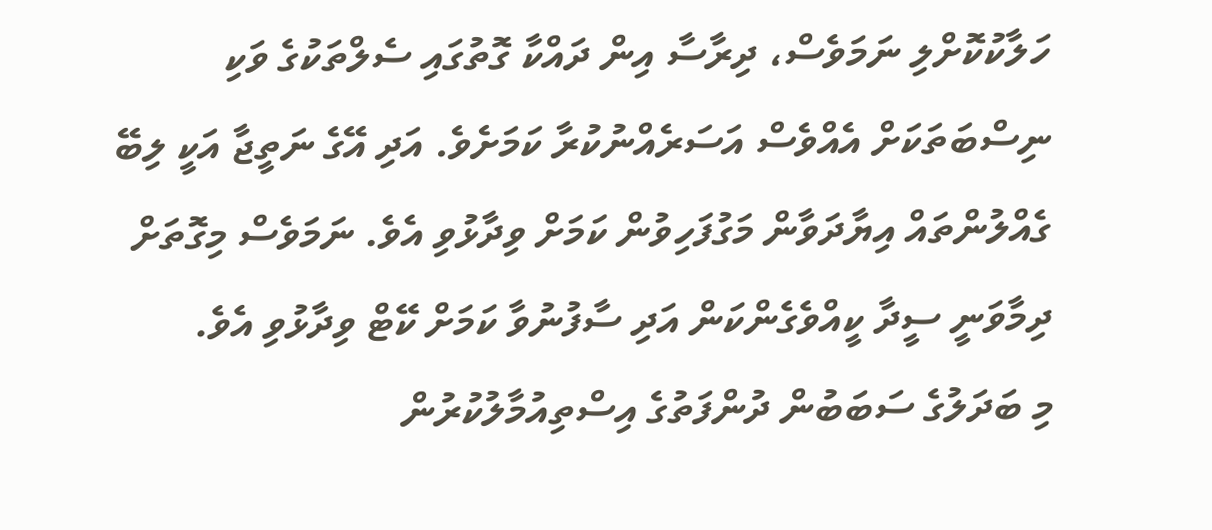ހަލާކުކޮށްލި ނަމަވެސް، ދިރާސާ އިން ދައްކާ ގޮތުގައި ސެލްތަކުގެ ވަކި ނިސްބަތަކަށް އެއްވެސް އަސަރެއްނުކުރާ ކަމަށެވެ. އަދި އޭގެ ނަތީޖާ އަކީ ލިބޭ ގެއްލުންތައް އިޔާދަވާން މަގުފަހިވުން ކަމަށް ވިދާޅުވި އެވެ. ނަމަވެސް މިގޮތަށް ދިމާވަނީ ސީދާ ކީއްވެގެންކަން އަދި ސާފުނުވާ ކަމަށް ކޭޓް ވިދާޅުވި އެވެ.
މި ބަދަލުގެ ސަބަބުން ދުންފަތުގެ އިސްތިއުމާލުކުރުން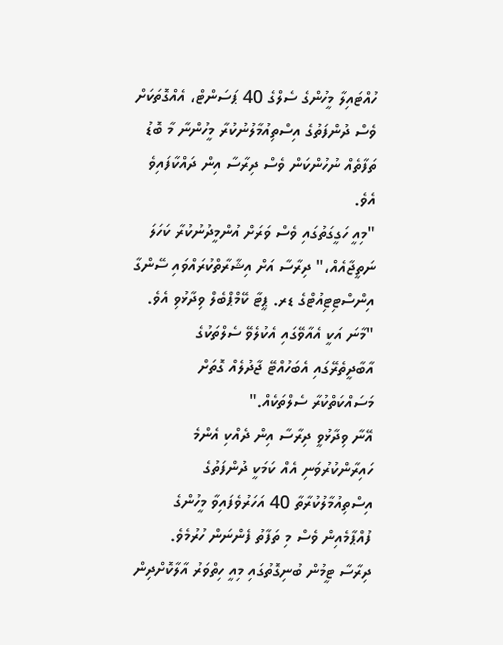ހުއްޓައިލާ މީހުންގެ ސެލްގެ 40 ޕަސަންޓް، އެއްގޮތަކަށް ވެސް ދުންފަތުގެ އިސްތިއުމާލުނުކުރާ މީހުންނާ މާ ބޮޑު ތަފާތެއް ނުހުންކަން ވެސް ދިރާސާ އިން ދައްކާފައިވެ އެވެ.
"މިއީ ހަގީގަތުގައި ވެސް ވަރަށް އުންމީދުނުކުރާ ކަހަލަ ނަތީޖާއެއް،" ދިރާސާ އަށް އިޝާރާތްކުރައްވައި ސޭންގާ އިންސްޓިޓިއުޓްގެ ޑރ. ޕީޓާ ކޭމްޕްބެލް ވިދާޅުވި އެވެ. "މާނަ އަކީ އެއާވޭގައި އެކުލެވޭ ސެލްތަކުގެ އާބާދީތެރޭގައި އެބަހުއްޓޭ ޖާދުލެއް ގޮތަށް މަސައްކަތްކުރާ ސެލްތަކެއް."
އޭނާ ވިދާޅުވީ ދިރާސާ އިން ދެއްކި އެންމެ ހައިރާންކުރުވަނި އެއް ކަމަކީ ދުންފަތުގެ އިސްތިއުމާލުކުރާތާ 40 އަހަރުވެފައިވާ މީހުންގެ ފުއްޕާމެއިން ވެސް މި ތަފާތު ފެންނަން ހުރުމެވެ.
ދިރާސާ ޓީމުން ބުނިގޮތުގައި މިއީ ހިތްވަރު އާލާކޮށްދިން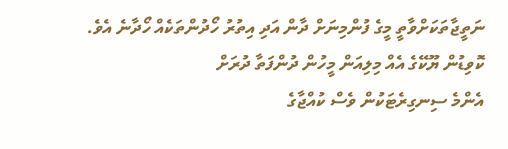ނަތީޖާތަކަށްވާތީ މީގެ ފުންމިނަށް ދާން އަދި އިތުރު ހޯދުންތަކެއް ހޯދާނެ އެވެ.
ކޮވިޑުން ޔޫކޭގެ އެއް މިލިއަން މީހުން ދުންފަތާ ދުރަށް
އެންމެ ސިނގިރެޓަކުން ވެސް ކުއްޖާގެ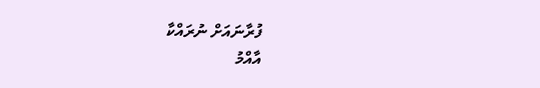ފުރާނައަށް ނުރައްކާ
އާއްމު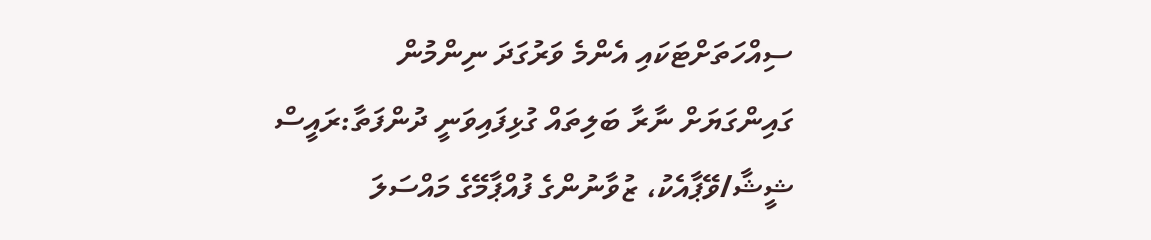ސިއްހަތަށްޓަކައި އެންމެ ވަރުގަދަ ނިންމުން
ގައިންގަޔަށް ނާރާ ބަލިތައް ގުޅިފައިވަނީ ދުންފަތާ:ރައީސް
ޝީޝާ/ވޭޕާއެކު، ޒުވާނުންގެ ފުއްޕާމޭގެ މައްސަލަ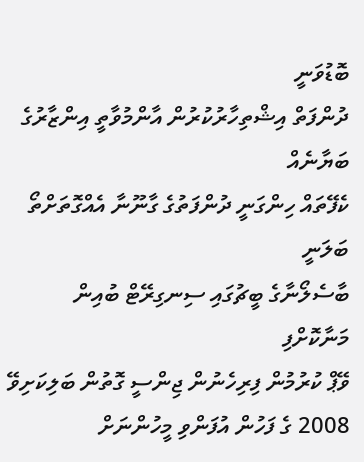ބޮޑުވަނީ
ދުންފަތް އިޝްތިހާރުކުރުން އާންމުވާތީ އިންޒާރުގެ ބަޔާނެއް
ކެފޭތައް ހިންގަނީ ދުންފަތުގެ ގާނޫނާ އެއްގޮތަށްތޯ ބަލަނީ
ބާސެލޯނާގެ ބީޗުގައި ސިނގިރޭޓް ބުއިން މަނާކޮށްފި
ވޭޕް ކުރުމުން ފިރިހެނުން ޖިންސީ ގޮތުން ބަލިކަށިވޭ
2008 ގެ ފަހުން އުފަންވި މީހުންނަށް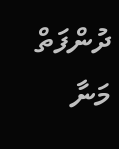ދުންފަތް މަނާ